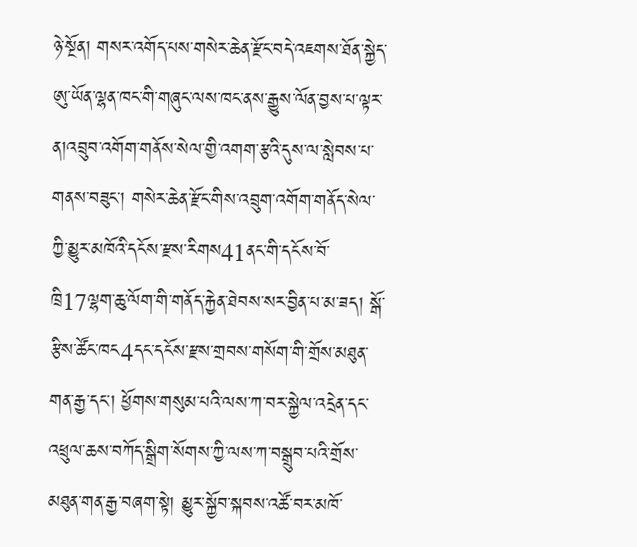ཉེ་སྔོན། གསར་འགོད་པས་གསེར་ཆེན་རྫོང་བདེ་འཇགས་ཐོན་སྐྱེད་ཨུ་ཡོན་ལྷན་ཁང་གི་གཞུང་ལས་ཁང་ནས་རྒྱུས་ལོན་བྱས་པ་ལྟར་ན།འབྲུབ་འགོག་གནོས་སེལ་གྱི་འགག་རྩའི་དུས་ལ་སླེབས་པ་གནས་བཟུང་། གསེར་ཆེན་རྫོང་གིས་འབྲུག་འགོག་གནོད་སེལ་ཀྱི་མྱུར་མཁོའི་དངོས་རྫས་རིགས41ནང་གི་དངོས་བོ་ཁྲི17ལྷག་ཆུ་ལོག་གི་གནོད་རྐྱེན་ཐེབས་སར་བྱིན་པ་མ་ཟད། སྒོ་རྩིས་ཚོང་ཁང4དང་དངོས་རྫས་གྲབས་གསོག་གི་གྲོས་མཐུན་གན་རྒྱ་དང་། ཕྱོགས་གསུམ་པའི་ལས་ཀ་བར་སྐྱེལ་འདྲེན་དང་འཕྲུལ་ཆས་བཀོད་སྒྲིག་སོགས་ཀྱི་ལས་ཀ་བསྒྲུབ་པའི་གྲོས་མཐུན་གན་རྒྱ་བཞག་སྟེ། མྱུར་སྐྱོབ་སྐབས་འཚོ་བར་མཁོ་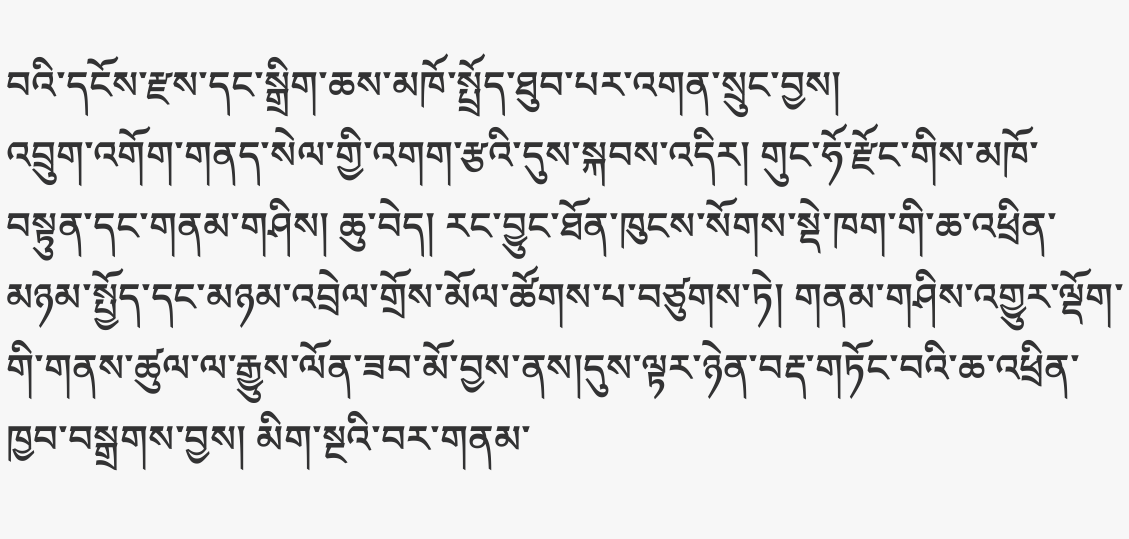བའི་དངོས་རྫས་དང་སྒྲིག་ཆས་མཁོ་སྤྲོད་ཐུབ་པར་འགན་སྲུང་བྱས།
འབྲུག་འགོག་གནད་སེལ་གྱི་འགག་རྩའི་དུས་སྐབས་འདིར། གུང་ཧོ་རྫོང་གིས་མཁོ་བསྟུན་དང་གནམ་གཤིས། ཆུ་བེད། རང་བྱུང་ཐོན་ཁུངས་སོགས་སྡེ་ཁག་གི་ཆ་འཕྲིན་མཉམ་སྤྱོད་དང་མཉམ་འབྲེལ་གྲོས་མོལ་ཚོགས་པ་བཙུགས་ཏེ། གནམ་གཤིས་འགྱུར་ལྡོག་གི་གནས་ཚུལ་ལ་རྒྱུས་ལོན་ཟབ་མོ་བྱས་ནས།དུས་ལྟར་ཉེན་བརྡ་གཏོང་བའི་ཆ་འཕྲིན་ཁྱབ་བསྒྲགས་བྱས། མིག་སྔའི་བར་གནམ་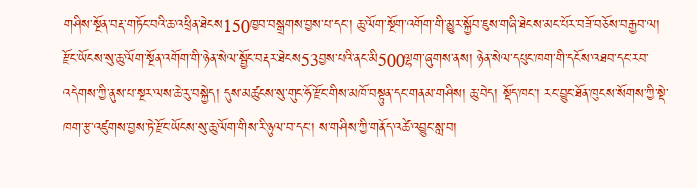གཤིས་སྔོན་བརྡ་གཏོང་བའི་ཆ་འཕྲིན་ཐེངས150ཁྱབ་བསྒྲགས་བྱས་པ་དང་། ཆུ་ལོག་སྔོག་འགོག་གི་མྱུར་སྐྱོབ་ཇུས་གཞི་ཐེངས་མང་པོར་བཟོ་བཅོས་བརྒྱབ་ལ། རྫོང་ཡོངས་སུ་ཆུ་ལོག་སྔོན་འགོག་གི་ཉེན་སེལ་སྦྱོང་བརྡར་ཐེངས53བྱས་པའི་ནང་མི500ལྷག་ཞུགས་ནས། ཉེན་སེལ་དཔུང་ཁག་གི་དངོས་འཐབ་དང་རབ་འདེགས་ཀྱི་ནུས་པ་སྔར་ལས་ཆེ་རུ་བསྐྱེད། དུས་མཚུངས་སུ་གུང་ཧོ་རྫོང་གིས་མཁོ་བསྟུན་དང་གནམ་གཤིས། ཆུ་བེད། སྡོད་ཁང་། རང་བྱུང་ཐོན་ཁུངས་སོགས་ཀྱི་སྡེ་ཁག་རྩ་འཛུགས་བྱས་ཏེ་རྫོང་ཡོངས་སུ་ཆུ་ལོག་གིས་རི་ཉུལ་བ་དང་། ས་གཤིས་ཀྱི་གནོད་འཚེ་འབྱུང་སླ་བ།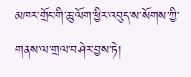མཁར་གྲོང་གི་ཆུ་ལོག་ཕྱིར་འབུད་ས་སོགས་ཀྱི་གནས་ལ་གྲལ་བཤེར་བྱས་ཏེ།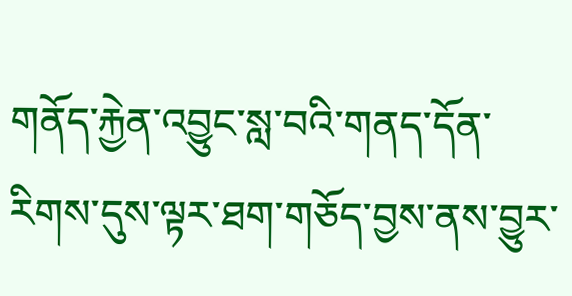གནོད་རྐྱེན་འབྱུང་སླ་བའི་གནད་དོན་རིགས་དུས་ལྟར་ཐག་གཅོད་བྱས་ནས་བྱུར་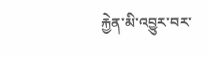རྐྱེན་མི་འབྱུར་བར་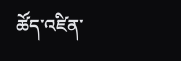ཚོད་འཛིན་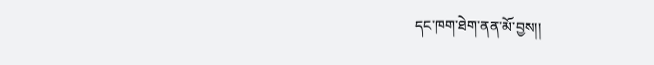དང་ཁག་ཐེག་ནན་མོ་བྱས།།